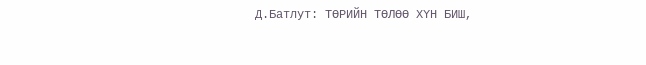Д.Батлут: ТӨРИЙН ТӨЛӨӨ ХҮН БИШ,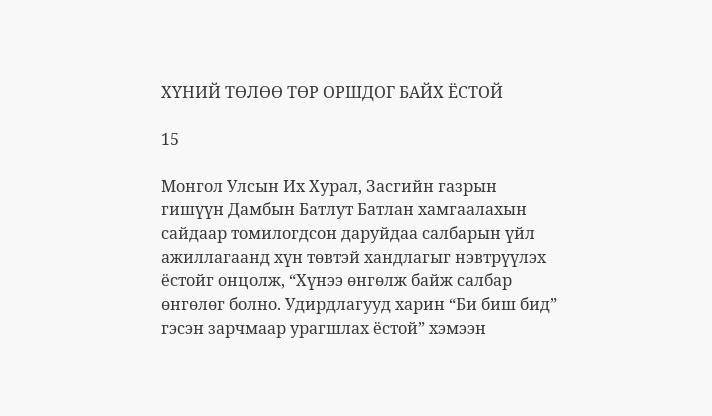ХҮНИЙ ТӨЛӨӨ ТӨР ОРШДОГ БАЙХ ЁСТОЙ

15

Монгол Улсын Их Хурал, Засгийн газрын гишүүн Дамбын Батлут Батлан хамгаалахын сайдаар томилогдсон даруйдаа салбарын үйл ажиллагаанд хүн төвтэй хандлагыг нэвтрүүлэх ёстойг онцолж, “Хүнээ өнгөлж байж салбар өнгөлөг болно. Удирдлагууд харин “Би биш бид” гэсэн зарчмаар урагшлах ёстой” хэмээн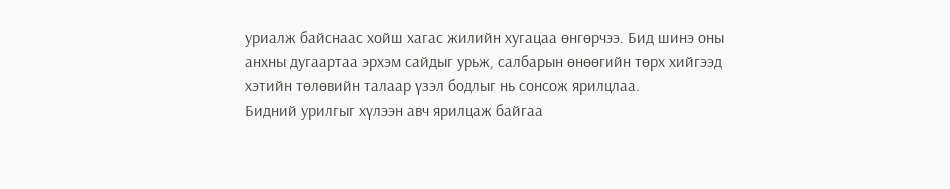уриалж байснаас хойш хагас жилийн хугацаа өнгөрчээ. Бид шинэ оны анхны дугаартаа эрхэм сайдыг урьж, салбарын өнөөгийн төрх хийгээд хэтийн төлөвийн талаар үзэл бодлыг нь сонсож ярилцлаа.
Бидний урилгыг хүлээн авч ярилцаж байгаа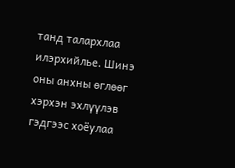танд талархлаа илэрхийлье. Шинэ оны анхны өглөөг хэрхэн эхлүүлэв гэдгээс хоёулаа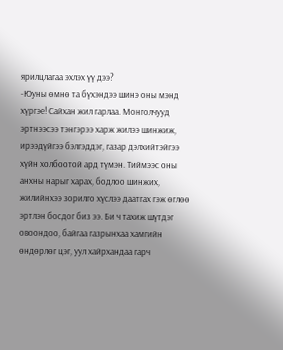ярилцлагаа эхлэх үү дээ?
-Юуны өмнө та бүхэндээ шинэ оны мэнд хүргэе! Сайхан жил гарлаа. Монголчууд эртнээсээ тэнгэрээ харж жилээ шинжиж, ирээдүйгээ бэлгэддэг, газар дэлхийтэйгээ хүйн холбоотой ард түмэн. Тиймээс оны анхны нарыг харах, бодлоо шинжих, жилийнхээ зорилго хүслээ даатгах гэж өглөө эртлэн босдог биз ээ. Би ч тахиж шүтдэг овоондоо, байгаа газрынхаа хамгийн өндөрлөг цэг, уул хайрхандаа гарч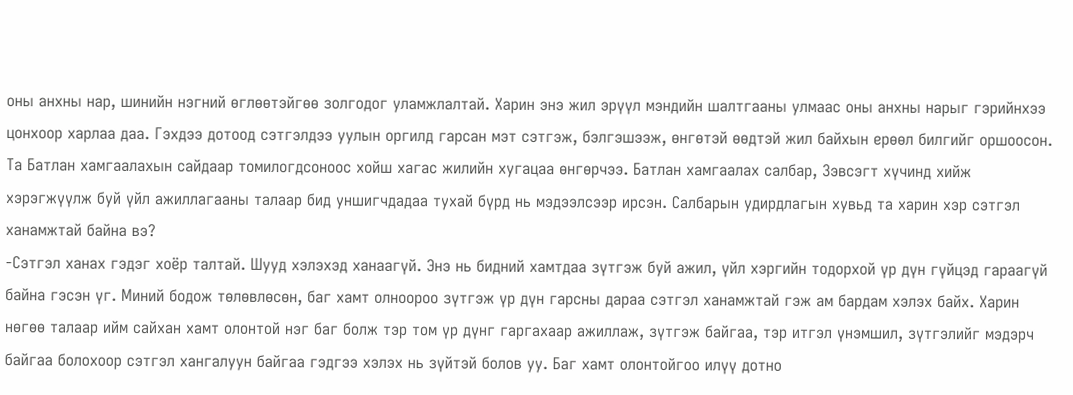оны анхны нар, шинийн нэгний өглөөтэйгөө золгодог уламжлалтай. Харин энэ жил эрүүл мэндийн шалтгааны улмаас оны анхны нарыг гэрийнхээ цонхоор харлаа даа. Гэхдээ дотоод сэтгэлдээ уулын оргилд гарсан мэт сэтгэж, бэлгэшээж, өнгөтэй өөдтэй жил байхын ерөөл билгийг оршоосон.
Та Батлан хамгаалахын сайдаар томилогдсоноос хойш хагас жилийн хугацаа өнгөрчээ. Батлан хамгаалах салбар, Зэвсэгт хүчинд хийж хэрэгжүүлж буй үйл ажиллагааны талаар бид уншигчдадаа тухай бүрд нь мэдээлсээр ирсэн. Салбарын удирдлагын хувьд та харин хэр сэтгэл ханамжтай байна вэ?
-Сэтгэл ханах гэдэг хоёр талтай. Шууд хэлэхэд ханаагүй. Энэ нь бидний хамтдаа зүтгэж буй ажил, үйл хэргийн тодорхой үр дүн гүйцэд гараагүй байна гэсэн үг. Миний бодож төлөвлөсөн, баг хамт олноороо зүтгэж үр дүн гарсны дараа сэтгэл ханамжтай гэж ам бардам хэлэх байх. Харин нөгөө талаар ийм сайхан хамт олонтой нэг баг болж тэр том үр дүнг гаргахаар ажиллаж, зүтгэж байгаа, тэр итгэл үнэмшил, зүтгэлийг мэдэрч байгаа болохоор сэтгэл хангалуун байгаа гэдгээ хэлэх нь зүйтэй болов уу. Баг хамт олонтойгоо илүү дотно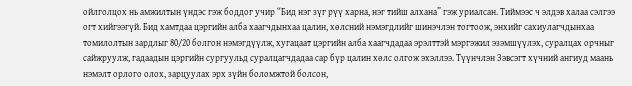ойлголцох нь амжилтын үндэс гэж боддог учир “Бид нэг зүг рүү харна, нэг тийш алхана” гэж уриалсан. Тиймээс ч элдэв халаа сэлгээ огт хийгээгүй. Бид хамтдаа цэргийн алба хаагчдынхаа цалин, хөлсний нэмэгдлийг шинэчлэн тогтоож, энхийг сахиулагчдынхаа томилолтын зардлыг 80/20 болгон нэмэгдүүлж, хугацаат цэргийн алба хаагчдадаа эрэлттэй мэргэжил эзэмшүүлэх, суралцах орчныг сайжруулж, гадаадын цэргийн сургуульд суралцагчдадаа сар бүр цалин хөлс олгож эхэллээ. Түүнчлэн Зэвсэгт хүчний ангиуд маань нэмэлт орлого олох, зарцуулах эрх зүйн боломжтой болсон,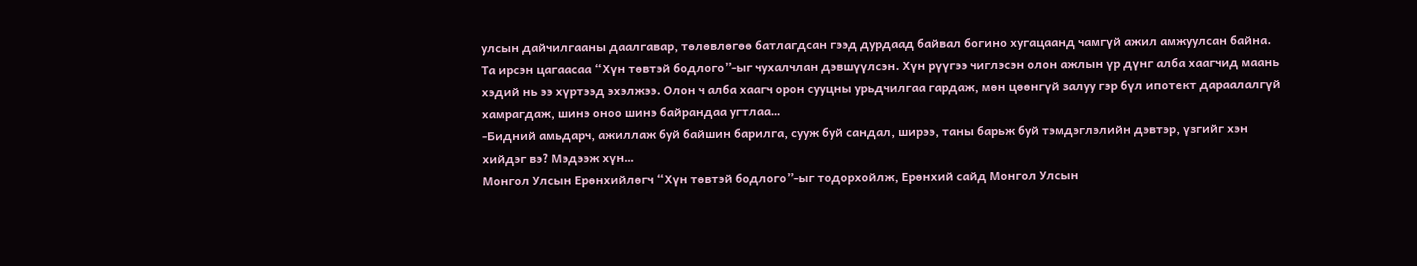улсын дайчилгааны даалгавар, төлөвлөгөө батлагдсан гээд дурдаад байвал богино хугацаанд чамгүй ажил амжуулсан байна.
Та ирсэн цагаасаа “Хүн төвтэй бодлого”-ыг чухалчлан дэвшүүлсэн. Хүн рүүгээ чиглэсэн олон ажлын үр дүнг алба хаагчид маань хэдий нь ээ хүртээд эхэлжээ. Олон ч алба хаагч орон сууцны урьдчилгаа гардаж, мөн цөөнгүй залуу гэр бүл ипотект дараалалгүй хамрагдаж, шинэ оноо шинэ байрандаа угтлаа…
-Бидний амьдарч, ажиллаж буй байшин барилга, сууж буй сандал, ширээ, таны барьж буй тэмдэглэлийн дэвтэр, үзгийг хэн хийдэг вэ? Мэдээж хүн…
Монгол Улсын Ерөнхийлөгч “Хүн төвтэй бодлого”-ыг тодорхойлж, Ерөнхий сайд Монгол Улсын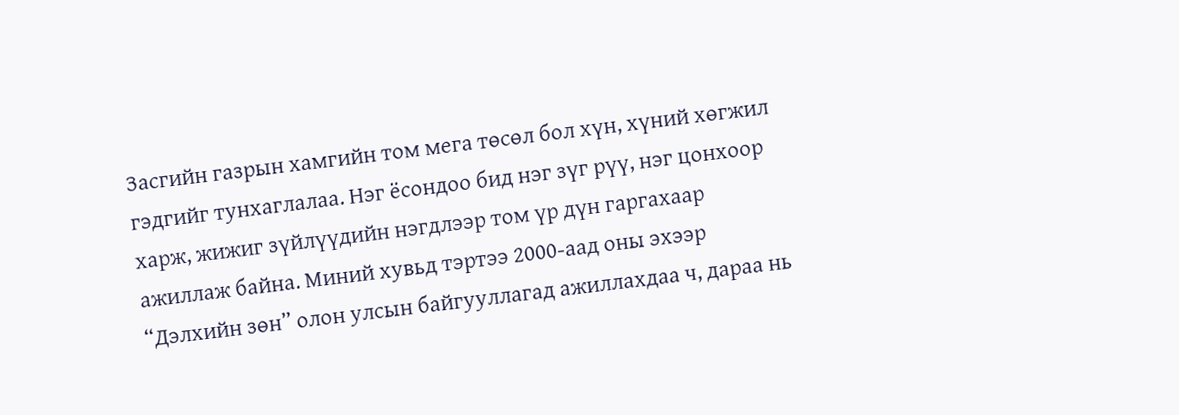Засгийн газрын хамгийн том мега төсөл бол хүн, хүний хөгжил гэдгийг тунхаглалаа. Нэг ёсондоо бид нэг зүг рүү, нэг цонхоор харж, жижиг зүйлүүдийн нэгдлээр том үр дүн гаргахаар ажиллаж байна. Миний хувьд тэртээ 2000-аад оны эхээр “Дэлхийн зөн” олон улсын байгууллагад ажиллахдаа ч, дараа нь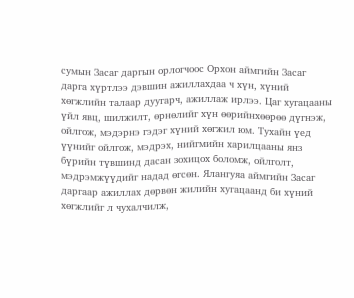сумын Засаг даргын орлогчоос Орхон аймгийн Засаг дарга хүртлээ дэвшин ажиллахдаа ч хүн, хүний хөгжлийн талаар дуугарч, ажиллаж ирлээ. Цаг хугацааны үйл явц, шилжилт, өрнөлийг хүн өөрийнхөөрөө дүгнэж, ойлгож, мэдэрнэ гэдэг хүний хөгжил юм. Тухайн үед үүнийг ойлгож, мэдрэх, нийгмийн харилцааны янз бүрийн түвшинд дасан зохицох боломж, ойлголт, мэдрэмжүүдийг надад өгсөн. Ялангуяа аймгийн Засаг даргаар ажиллах дөрвөн жилийн хугацаанд би хүний хөгжлийг л чухалчилж,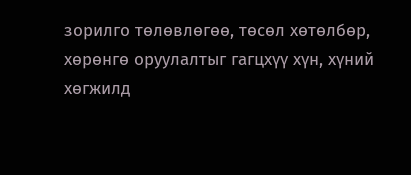зорилго төлөвлөгөө, төсөл хөтөлбөр, хөрөнгө оруулалтыг гагцхүү хүн, хүний хөгжилд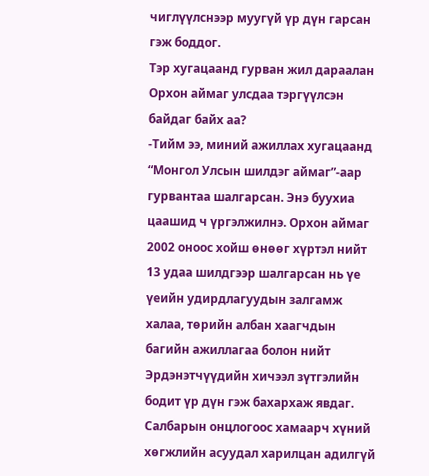чиглүүлснээр муугүй үр дүн гарсан гэж боддог.
Тэр хугацаанд гурван жил дараалан Орхон аймаг улсдаа тэргүүлсэн байдаг байх аа?
-Тийм ээ, миний ажиллах хугацаанд “Монгол Улсын шилдэг аймаг”-аар гурвантаа шалгарсан. Энэ буухиа цаашид ч үргэлжилнэ. Орхон аймаг 2002 оноос хойш өнөөг хүртэл нийт 13 удаа шилдгээр шалгарсан нь үе үеийн удирдлагуудын залгамж халаа, төрийн албан хаагчдын багийн ажиллагаа болон нийт Эрдэнэтчүүдийн хичээл зүтгэлийн бодит үр дүн гэж бахархаж явдаг.
Салбарын онцлогоос хамаарч хүний хөгжлийн асуудал харилцан адилгүй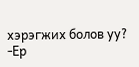хэрэгжих болов уу?
-Ер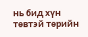нь бид хүн төвтэй төрийн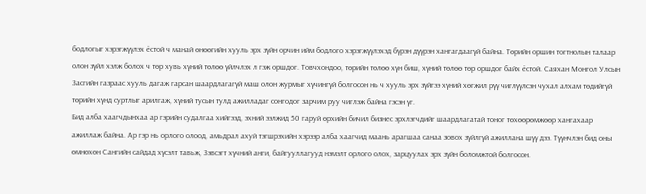бодлогыг хэрэгжүүлэх ёстой ч манай өнөөгийн хууль эрх зүйн орчин ийм бодлого хэрэгжүүлэхэд бүрэн дүүрэн хангагдаагүй байна. Төрийн оршин тогтнолын талаар олон зүйл хэлж болох ч төр хувь хүний төлөө үйлчлэх л гэж оршдог. Товчхондоо, төрийн төлөө хүн биш, хүний төлөө төр оршдог байх ёстой. Саяхан Монгол Улсын Засгийн газраас хууль дагаж гарсан шаардлагагүй маш олон журмыг хүчингүй болгосон нь ч хууль эрх зүйгээ хүний хөгжил рүү чиглүүлсэн чухал алхам төдийгүй төрийн хүнд суртлыг арилгаж, хүний тусын тулд ажилладаг сонгодог зарчим руу чиглэж байна гэсэн үг.
Бид алба хаагчдынхаа ар гэрийн судалгаа хийгээд, эхний ээлжид 50 гаруй өрхийн бичил бизнес эрхлэгчдийг шаардлагатай тоног төхөөрөмжөөр хангахаар ажиллаж байна. Ар гэр нь орлого олоод, амьдрал ахуй тэгшрэхийн хэрээр алба хаагчид маань арагшаа санаа зовох зүйлгүй ажиллана шүү дээ. Түүнчлэн бид оны өмнөхөн Сангийн сайдад хүсэлт тавьж, Зэвсэгт хүчний анги, байгууллагууд нэмэлт орлого олох, зарцуулах эрх зүйн боломжтой болгосон.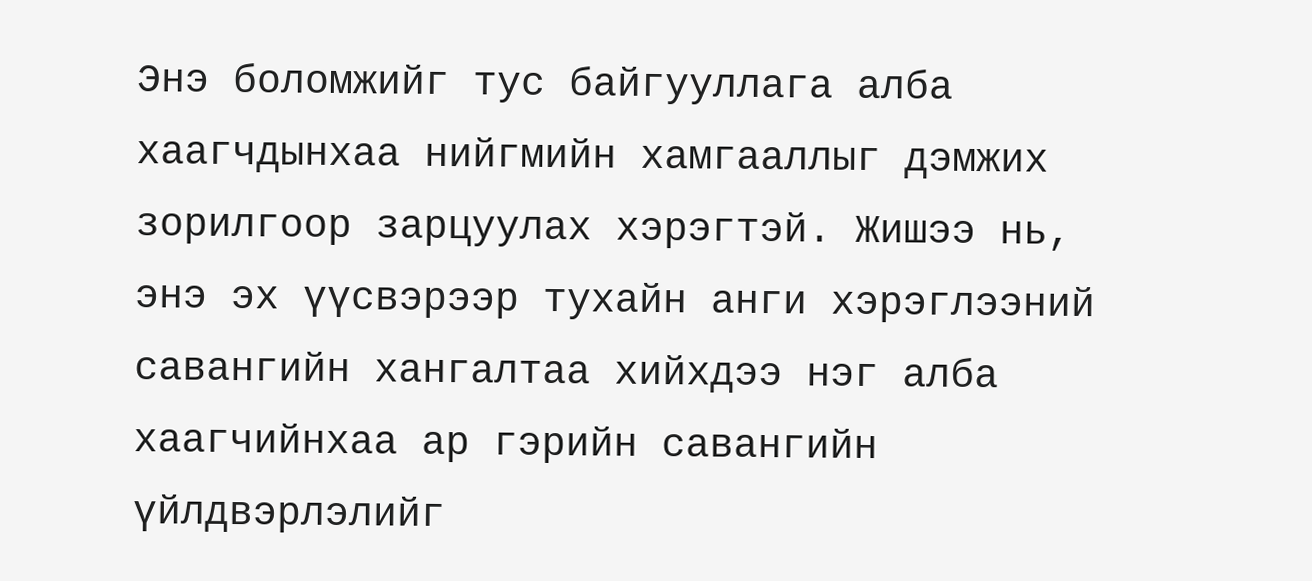Энэ боломжийг тус байгууллага алба хаагчдынхаа нийгмийн хамгааллыг дэмжих зорилгоор зарцуулах хэрэгтэй. Жишээ нь, энэ эх үүсвэрээр тухайн анги хэрэглээний савангийн хангалтаа хийхдээ нэг алба хаагчийнхаа ар гэрийн савангийн үйлдвэрлэлийг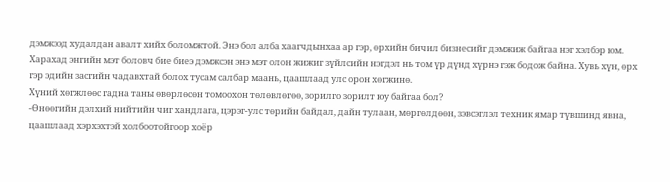дэмжээд худалдан авалт хийх боломжтой. Энэ бол алба хаагчдынхаа ар гэр, өрхийн бичил бизнесийг дэмжиж байгаа нэг хэлбэр юм. Харахад энгийн мэт боловч бие биеэ дэмжсэн энэ мэт олон жижиг зүйлсийн нэгдэл нь том үр дүнд хүрнэ гэж бодож байна. Хувь хүн, өрх гэр эдийн засгийн чадавхтай болох тусам салбар маань, цаашлаад улс орон хөгжинө.
Хүний хөгжлөөс гадна таны өвөрлөсөн томоохон төлөвлөгөө, зорилго зорилт юу байгаа бол?
-Өнөөгийн дэлхий нийтийн чиг хандлага, цэрэг-улс төрийн байдал, дайн тулаан, мөргөлдөөн, зэвсэглэл техник ямар түвшинд явна, цаашлаад хэрхэхтэй холбоотойгоор хоёр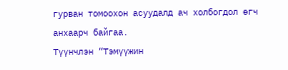гурван томоохон асуудалд ач холбогдол өгч анхаарч байгаа.
Түүнчлэн “Тэмүүжин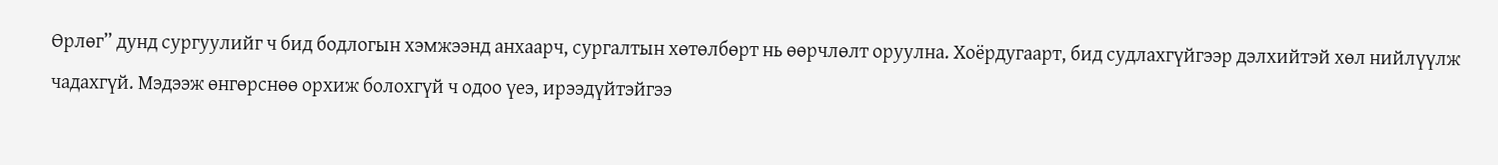Өрлөг” дунд сургуулийг ч бид бодлогын хэмжээнд анхаарч, сургалтын хөтөлбөрт нь өөрчлөлт оруулна. Хоёрдугаарт, бид судлахгүйгээр дэлхийтэй хөл нийлүүлж чадахгүй. Мэдээж өнгөрснөө орхиж болохгүй ч одоо үеэ, ирээдүйтэйгээ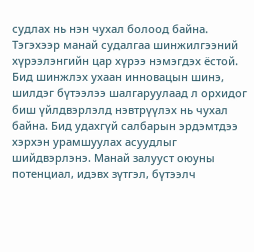судлах нь нэн чухал болоод байна. Тэгэхээр манай судалгаа шинжилгээний хүрээлэнгийн цар хүрээ нэмэгдэх ёстой. Бид шинжлэх ухаан инновацын шинэ, шилдэг бүтээлээ шалгаруулаад л орхидог биш үйлдвэрлэлд нэвтрүүлэх нь чухал байна. Бид удахгүй салбарын эрдэмтдээ хэрхэн урамшуулах асуудлыг шийдвэрлэнэ. Манай залууст оюуны потенциал, идэвх зүтгэл, бүтээлч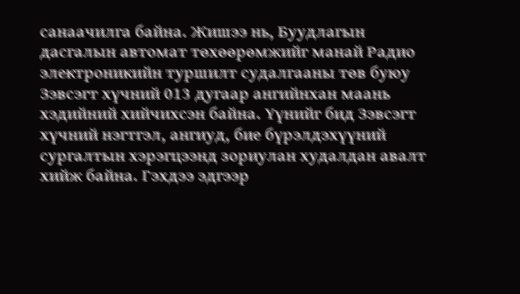санаачилга байна. Жишээ нь, Буудлагын дасгалын автомат төхөөрөмжийг манай Радио электроникийн туршилт судалгааны төв буюу Зэвсэгт хүчний 013 дугаар ангийнхан маань хэдийний хийчихсэн байна. Үүнийг бид Зэвсэгт хүчний нэгтгэл, ангиуд, бие бүрэлдэхүүний сургалтын хэрэгцээнд зориулан худалдан авалт хийж байна. Гэхдээ эдгээр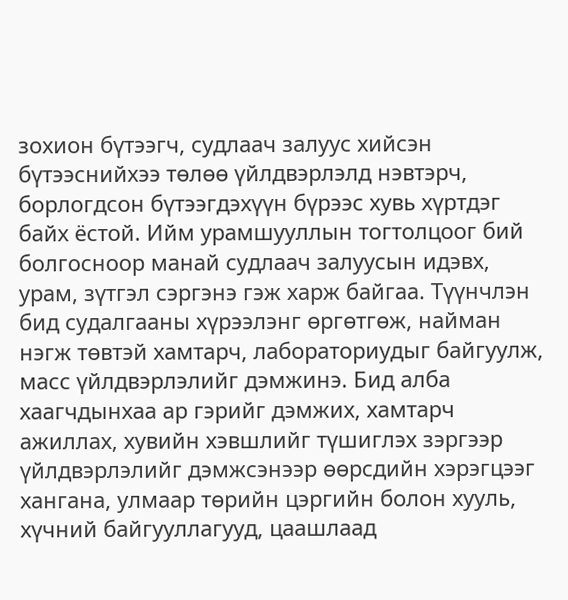зохион бүтээгч, судлаач залуус хийсэн бүтээснийхээ төлөө үйлдвэрлэлд нэвтэрч, борлогдсон бүтээгдэхүүн бүрээс хувь хүртдэг байх ёстой. Ийм урамшууллын тогтолцоог бий болгосноор манай судлаач залуусын идэвх, урам, зүтгэл сэргэнэ гэж харж байгаа. Түүнчлэн бид судалгааны хүрээлэнг өргөтгөж, найман нэгж төвтэй хамтарч, лабораториудыг байгуулж, масс үйлдвэрлэлийг дэмжинэ. Бид алба хаагчдынхаа ар гэрийг дэмжих, хамтарч ажиллах, хувийн хэвшлийг түшиглэх зэргээр үйлдвэрлэлийг дэмжсэнээр өөрсдийн хэрэгцээг хангана, улмаар төрийн цэргийн болон хууль, хүчний байгууллагууд, цаашлаад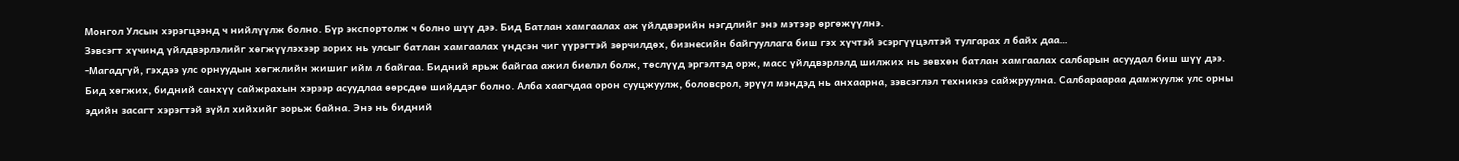Монгол Улсын хэрэгцээнд ч нийлүүлж болно. Бүр экспортолж ч болно шүү дээ. Бид Батлан хамгаалах аж үйлдвэрийн нэгдлийг энэ мэтээр өргөжүүлнэ.
Зэвсэгт хүчинд үйлдвэрлэлийг хөгжүүлэхээр зорих нь улсыг батлан хамгаалах үндсэн чиг үүрэгтэй зөрчилдөх, бизнесийн байгууллага биш гэх хүчтэй эсэргүүцэлтэй тулгарах л байх даа…
-Магадгүй, гэхдээ улс орнуудын хөгжлийн жишиг ийм л байгаа. Бидний ярьж байгаа ажил биелэл болж, төслүүд эргэлтэд орж, масс үйлдвэрлэлд шилжих нь зөвхөн батлан хамгаалах салбарын асуудал биш шүү дээ. Бид хөгжих, бидний санхүү сайжрахын хэрээр асуудлаа өөрсдөө шийддэг болно. Алба хаагчдаа орон сууцжуулж, боловсрол, эрүүл мэндэд нь анхаарна, зэвсэглэл техникээ сайжруулна. Салбараараа дамжуулж улс орны эдийн засагт хэрэгтэй зүйл хийхийг зорьж байна. Энэ нь бидний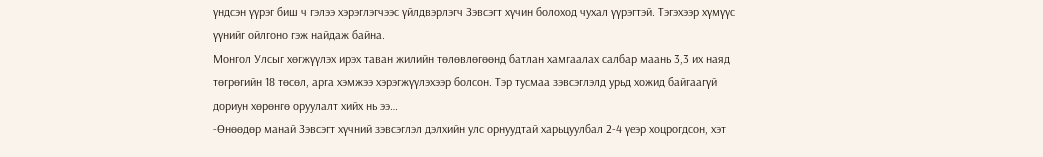үндсэн үүрэг биш ч гэлээ хэрэглэгчээс үйлдвэрлэгч Зэвсэгт хүчин болоход чухал үүрэгтэй. Тэгэхээр хүмүүс үүнийг ойлгоно гэж найдаж байна.
Монгол Улсыг хөгжүүлэх ирэх таван жилийн төлөвлөгөөнд батлан хамгаалах салбар маань 3,3 их наяд төгрөгийн 18 төсөл, арга хэмжээ хэрэгжүүлэхээр болсон. Тэр тусмаа зэвсэглэлд урьд хожид байгаагүй дориун хөрөнгө оруулалт хийх нь ээ…
-Өнөөдөр манай Зэвсэгт хүчний зэвсэглэл дэлхийн улс орнуудтай харьцуулбал 2-4 үеэр хоцрогдсон, хэт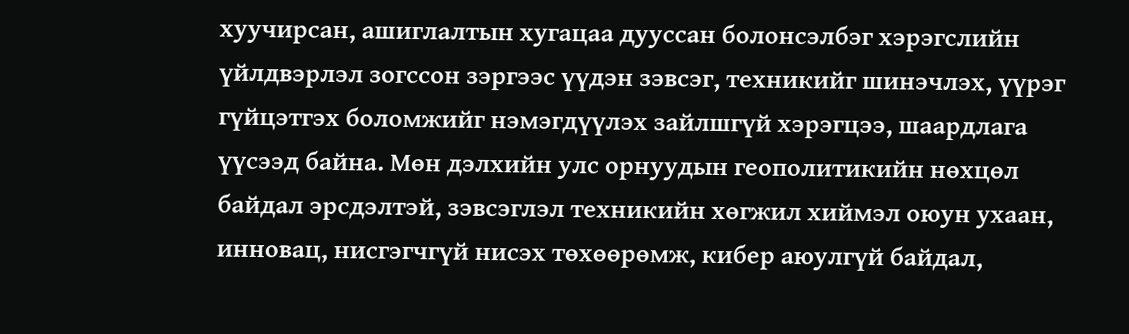хуучирсан, ашиглалтын хугацаа дууссан болонсэлбэг хэрэгслийн үйлдвэрлэл зогссон зэргээс үүдэн зэвсэг, техникийг шинэчлэх, үүрэг гүйцэтгэх боломжийг нэмэгдүүлэх зайлшгүй хэрэгцээ, шаардлага үүсээд байна. Мөн дэлхийн улс орнуудын геополитикийн нөхцөл байдал эрсдэлтэй, зэвсэглэл техникийн хөгжил хиймэл оюун ухаан, инновац, нисгэгчгүй нисэх төхөөрөмж, кибер аюулгүй байдал,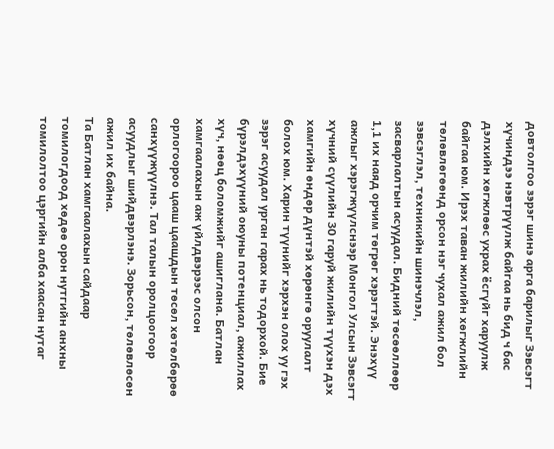довтолгоо зэрэг шинэ арга барилыг Зэвсэгт хүчиндээ нэвтрүүлж байгаа нь бид ч бас дэлхийн хөгжлөөс ухрах ёсгүйг харуулж байгаа юм. Ирэх таван жилийн хөгжлийн төлөвлөгөөнд орсон нэг чухал ажил бол зэвсэглэл, техникийн шинэчлэл, засварлалтын асуудал. Бидний төсөөллөөр 1,1 их наяд орчим төгрөг хэрэгтэй. Энэхүү ажлыг хэрэгжүүлснээр Монгол Улсын Зэвсэгт хүчний сүүлийн 30 гаруй жилийн түүхэн дэх хамгийн өндөр дүнтэй хөрөнгө оруулалт болох юм. Харин түүнийг хэрхэн олох уу гэх зэрэг асуудал урган гарах нь тодорхой. Бие бүрэлдэхүүний оюуны потенциал, ажиллах хүч, нөөц боломжийг ашиглана. Батлан хамгаалахын аж үйлдвэрээс олсон орлогоороо цааш цаашдын төсөл хөтөлбөрөө санхүүжүүлнэ. Тал талын оролцоогоор асуудлыг шийдвэрлэнэ. Зорьсон, төлөвлөсөн ажил их байна.
Та Батлан хамгаалахын сайдаар томилогдоод хөдөө орон нутгийн анхны томилолтоо цэргийн алба хаасан нутаг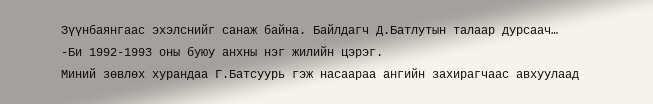Зүүнбаянгаас эхэлснийг санаж байна. Байлдагч Д.Батлутын талаар дурсаач…
-Би 1992-1993 оны буюу анхны нэг жилийн цэрэг.
Миний зөвлөх хурандаа Г.Батсуурь гэж насаараа ангийн захирагчаас авхуулаад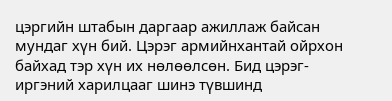цэргийн штабын даргаар ажиллаж байсан мундаг хүн бий. Цэрэг армийнхантай ойрхон байхад тэр хүн их нөлөөлсөн. Бид цэрэг-иргэний харилцааг шинэ түвшинд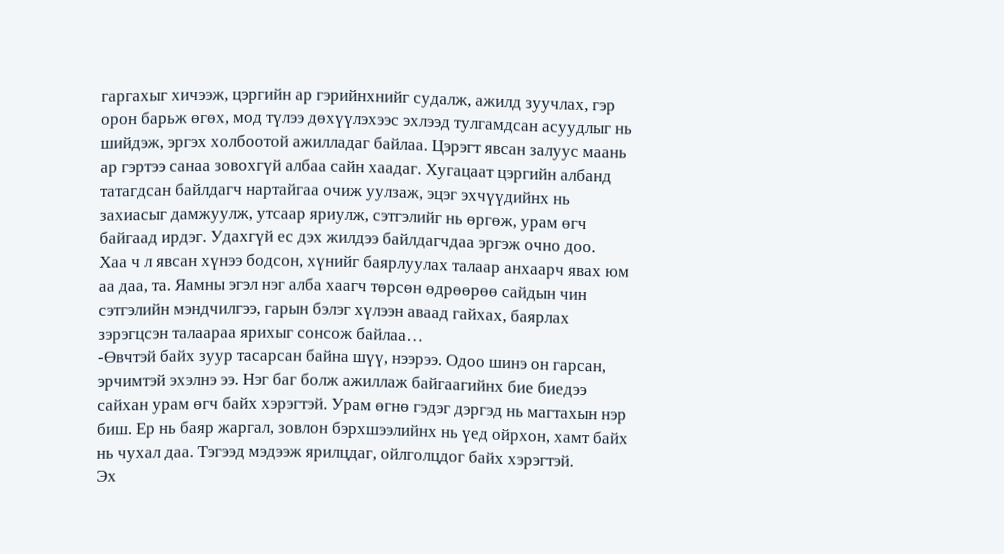гаргахыг хичээж, цэргийн ар гэрийнхнийг судалж, ажилд зуучлах, гэр орон барьж өгөх, мод түлээ дөхүүлэхээс эхлээд тулгамдсан асуудлыг нь шийдэж, эргэх холбоотой ажилладаг байлаа. Цэрэгт явсан залуус маань ар гэртээ санаа зовохгүй албаа сайн хаадаг. Хугацаат цэргийн албанд татагдсан байлдагч нартайгаа очиж уулзаж, эцэг эхчүүдийнх нь захиасыг дамжуулж, утсаар яриулж, сэтгэлийг нь өргөж, урам өгч байгаад ирдэг. Удахгүй ес дэх жилдээ байлдагчдаа эргэж очно доо.
Хаа ч л явсан хүнээ бодсон, хүнийг баярлуулах талаар анхаарч явах юм аа даа, та. Яамны эгэл нэг алба хаагч төрсөн өдрөөрөө сайдын чин сэтгэлийн мэндчилгээ, гарын бэлэг хүлээн аваад гайхах, баярлах зэрэгцсэн талаараа ярихыг сонсож байлаа…
-Өвчтэй байх зуур тасарсан байна шүү, нээрээ. Одоо шинэ он гарсан, эрчимтэй эхэлнэ ээ. Нэг баг болж ажиллаж байгаагийнх бие биедээ сайхан урам өгч байх хэрэгтэй. Урам өгнө гэдэг дэргэд нь магтахын нэр биш. Ер нь баяр жаргал, зовлон бэрхшээлийнх нь үед ойрхон, хамт байх нь чухал даа. Тэгээд мэдээж ярилцдаг, ойлголцдог байх хэрэгтэй.
Эх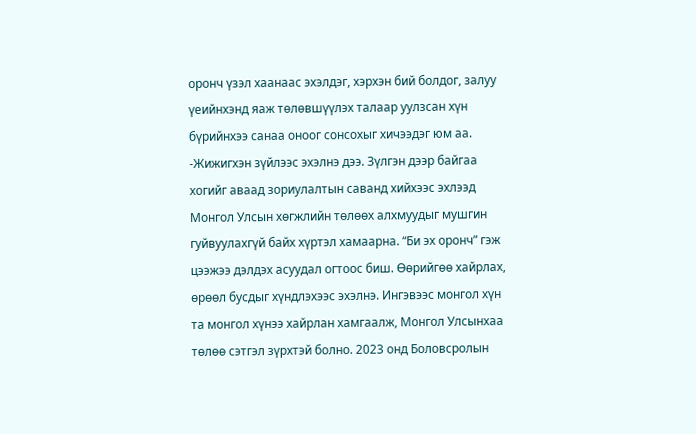оронч үзэл хаанаас эхэлдэг, хэрхэн бий болдог, залуу үеийнхэнд яаж төлөвшүүлэх талаар уулзсан хүн бүрийнхээ санаа оноог сонсохыг хичээдэг юм аа.
-Жижигхэн зүйлээс эхэлнэ дээ. Зүлгэн дээр байгаа хогийг аваад зориулалтын саванд хийхээс эхлээд Монгол Улсын хөгжлийн төлөөх алхмуудыг мушгин гуйвуулахгүй байх хүртэл хамаарна. “Би эх оронч” гэж цээжээ дэлдэх асуудал огтоос биш. Өөрийгөө хайрлах, өрөөл бусдыг хүндлэхээс эхэлнэ. Ингэвээс монгол хүн та монгол хүнээ хайрлан хамгаалж, Монгол Улсынхаа төлөө сэтгэл зүрхтэй болно. 2023 онд Боловсролын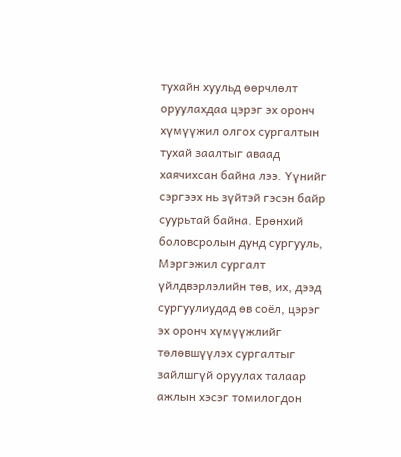тухайн хуульд өөрчлөлт оруулахдаа цэрэг эх оронч хүмүүжил олгох сургалтын тухай заалтыг аваад хаячихсан байна лээ. Үүнийг сэргээх нь зүйтэй гэсэн байр суурьтай байна. Ерөнхий боловсролын дунд сургууль, Мэргэжил сургалт үйлдвэрлэлийн төв, их, дээд сургуулиудад өв соёл, цэрэг эх оронч хүмүүжлийг төлөвшүүлэх сургалтыг зайлшгүй оруулах талаар ажлын хэсэг томилогдон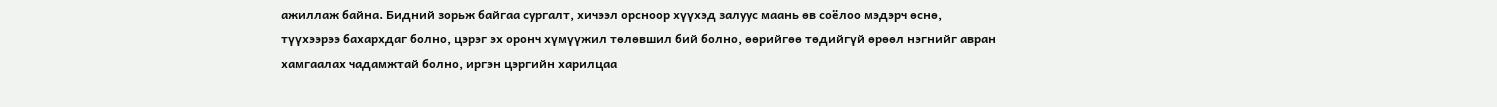ажиллаж байна. Бидний зорьж байгаа сургалт, хичээл орсноор хүүхэд залуус маань өв соёлоо мэдэрч өснө, түүхээрээ бахархдаг болно, цэрэг эх оронч хүмүүжил төлөвшил бий болно, өөрийгөө төдийгүй өрөөл нэгнийг авран хамгаалах чадамжтай болно, иргэн цэргийн харилцаа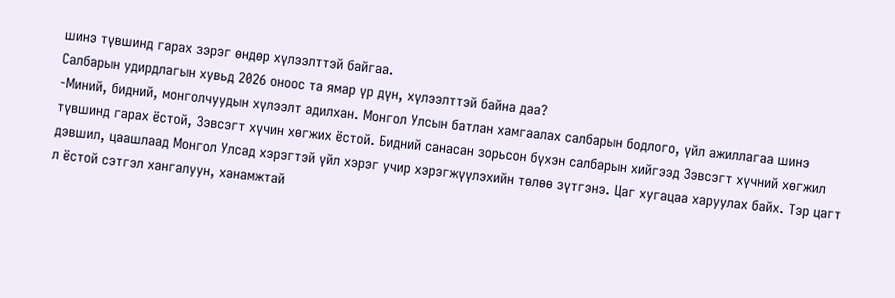шинэ түвшинд гарах зэрэг өндөр хүлээлттэй байгаа.
Салбарын удирдлагын хувьд 2026 оноос та ямар үр дүн, хүлээлттэй байна даа?
-Миний, бидний, монголчуудын хүлээлт адилхан. Монгол Улсын батлан хамгаалах салбарын бодлого, үйл ажиллагаа шинэ түвшинд гарах ёстой, Зэвсэгт хүчин хөгжих ёстой. Бидний санасан зорьсон бүхэн салбарын хийгээд Зэвсэгт хүчний хөгжил дэвшил, цаашлаад Монгол Улсад хэрэгтэй үйл хэрэг учир хэрэгжүүлэхийн төлөө зүтгэнэ. Цаг хугацаа харуулах байх. Тэр цагт л ёстой сэтгэл хангалуун, ханамжтай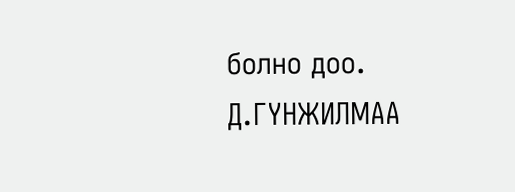болно доо.
Д.ГҮНЖИЛМАА